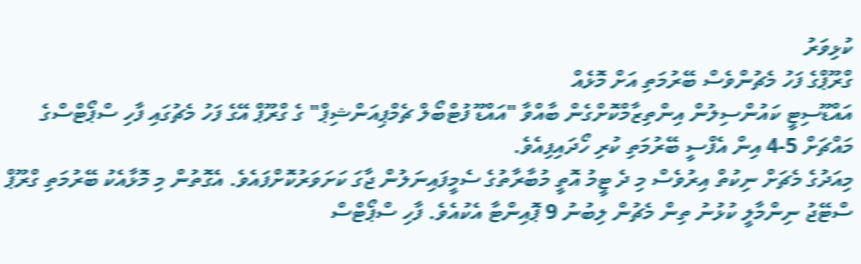ކުޅިވަރު
ގްރޫޕްގެ ފަހު މެޗުންވެސް ބޭރުމަތި އަށް މޮޅެއް
އައްޑޫސިޓީ ކައުންސިލުން އިންތިޒާމްކޮށްގެން ބާއްވާ "އައްޑޫ ފުޓްބޯލް ޗެމްޕިއަންޝިޕް" ގެ ގްރޫޕް އޭގެ ފަހު މެޗުގައި ފާހި ސްޕޯޓްސްގެ މައްޗަށް 5-4 އިން އެފްސީ ބޭރުމަތި ކުރި ހޯދައިފިއެވެ.
މިއަދުގެ މެޗަށް ނިކުތް އިރުވެސް މި ދެ ޓީމު އޮތީ މުބާރާތުގެ ސެމީފައިނަލުން ޖާގަ ކަށަވަރުކޮށްފައެވެ. އެގޮތުން މި މޮޅާއެކު ބޭރުމަތި ގްރޫޕް ސްޓޭޖު ނިންމާލީ ކުޅުނު ތިން މެޗުން ލިބުނު 9 ޕޮއިންޓާ އެކުއެވެ. ފާހި ސްޕޯޓްސް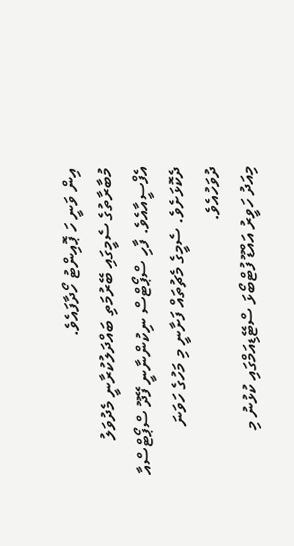އިން ވަނީ ހަ ޕޮއިންޓު ހޯދާފައެވެ.
މުބާރާތުގެ ސެމީގައި ބޭރުމަތި ބައްދަލުކުރާނީ މެދުވަލު އެފްސީއާއެވެ. ފާހި ސްޕޯޓްސް ނިކުންނާނީ ފޭދޫ ސްޕޯޓްސްއާ ދެކޮޅަށެވެ. ސެމީގެ މެޗުތައް ފަށާނީ މި މަހުގެ ހަވަނަ ދުވަހުއެވެ.
މިއަދު ހަވީރު އައްޑޫ ފުޓްބޯޅަ ސްޓޭޑިއަމްގައި ކުޅުނު މި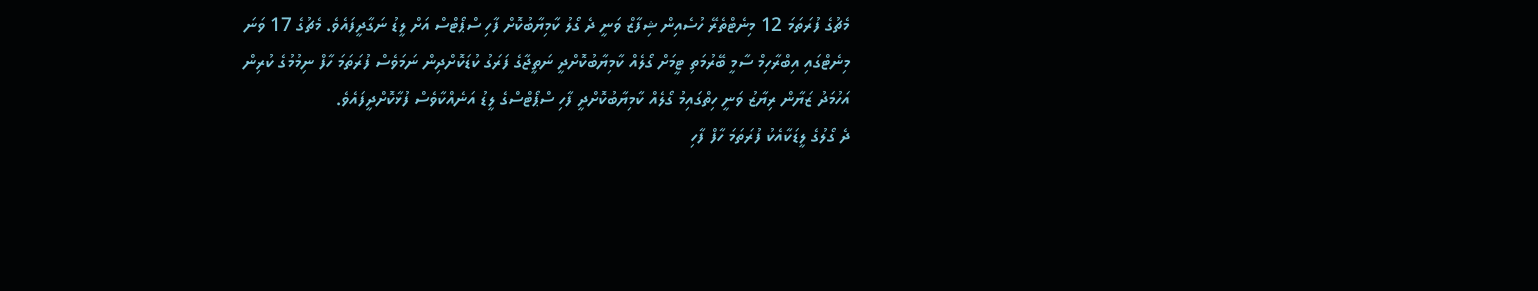މެޗުގެ ފުރަތަމަ 12 މިނެޓްތެރޭ ހުސެއިން ޝިފާޒް ވަނީ ދެ ގޯލު ކާމިޔާބުކޮށް ފާހި ސްޕޯޓްސް އަށް ލީޑު ނަގާދީފައެވެ. މެޗުގެ 17 ވަނަ މިނެޓްގައި އިބްރާހިމް ސާމީ ބޭރުމަތި ޓީމަށް ގޯލެއް ކާމިޔާބުކޮށްދީ ނަތީޖާގެ ފަރަގު ކުޑަކޮށްދިން ނަމަވެސް ފުރަތަމަ ހާފް ނިމުމުގެ ކުރިން އަހުމަދު ޒަޔާން ރިޔާޒު ވަނީ ހިތްގައިމު ގޯލެއް ކާމިޔާބުކޮށްދީ ފާހި ސްޕޯޓްސްގެ ލީޑު އަނެއްކާވެސް ފުޅާކޮށްދީފައެވެ.
ދެ ގޯލުގެ ލީޑަކާއެކު ފުރަތަމަ ހާފް ފާހި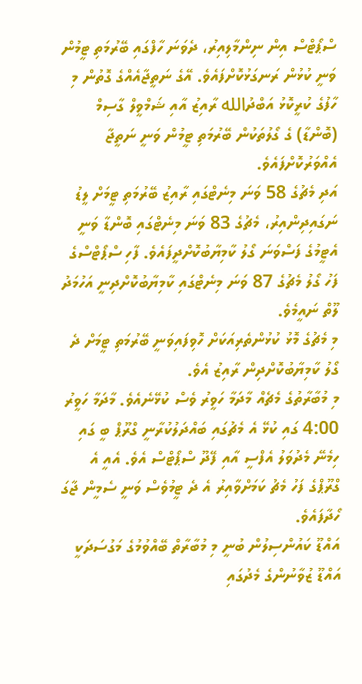ސްޕޯޓްސް އިން ނިންމާލިއިރު، ދެވަނަ ހާފްގައި ބޭރުމަތި ޓީމުން ވަނީ ކުޅުން ރަނގަޅުކޮށްފައެވެ. އޭގެ ނަތީޖާއެއްގެ ގޮތުން މި ހާފުގެ ކުރީކޮޅު އަބްދުالله ރާއިޒު އާއި ޝަމްވީލް ގާސިމް (ބޮންޑާ) ގެ ގޯލުތަކުން ބޭރުމަތި ޓީމުން ވަނީ ނަތީޖާ އެއްވަރުކޮށްފައެވެ.
އަދި މެޗުގެ 58 ވަނަ މިނެޓްގައި ރާއިޒު ބޭރުމަތި ޓީމަށް ލީޑު ނަގައިދިންއިރު، މެޗުގެ 83 ވަނަ މިނެޓްގައި ބޮންޑާ ވަނީ އެޓީމުގެ ފަސްވަނަ ގޯލު ކާމިޔާބުކޮށްދީފައެވެ. ފާހި ސްޕޯޓްސްގެ ފަހު ގޯލު މެޗުގެ 87 ވަނަ މިނެޓްގައި ކާމިޔާބުކޮށްދިނީ އަހުމަދު ލޫތް ނައީމެވެ.
މި މެޗުގެ މޮޅު ކުޅުންތެރިއަކަށް ހޮވިފައިވަނީ ބޭރުމަތި ޓީމަށް ދެ ގޯލު ކާމިޔާބުކޮށްދިން ރާއިޒު އެވެ.
މި މުބާރާތުގެ މެޗެއް މާދަމާ ހަވީރު ވެސް ކުޅޭނެއެވެ. މާދަމާ ހަވީރު 4:00 ގައި ކުޅޭ އެ މެޗުގައި ބައްދަލުކުރާނީ ގްރޫޕް ބީ ގައި ހިމެނޭ މެދުވަލު އެފްސީ އާއި ފޭދޫ ސްޕޯޓްސް އެވެ. އެއީ އެ ގްރޫޕްގެ ފަހު މެޗު ކަމަށްވާއިރު އެ ދެ ޓީމުވެސް ވަނީ ސެމީން ޖާގަ ހޯދާފައެވެ.
އައްޑޫ ކައުންސިލުން ބުނީ މި މުބާރާތް ބޭއްވުމުގެ މަގުސަދަކީ އައްޑޫ ޒުވާނުންގެ މެދުގައި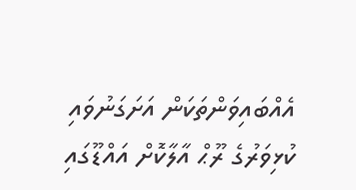އެއްބައިވަންތަކަން އަށަގަނުވައި ކުޅިވަރުގެ ރޫޙް އާލާކޮށް އައްޑޫގައި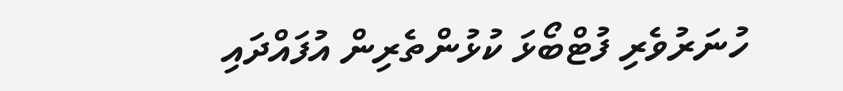ހުނަރުވެރި ފުޓްބޯޅަ ކުޅުންތެރިން އުފައްދައި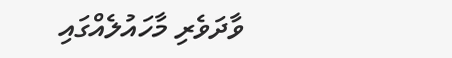ވާދަވެރި މާހައުލެއްގައި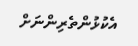އެކުޅުންތެރިންނަށް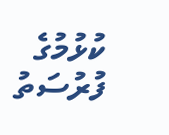ކުޅުމުގެ ފުރުސަތު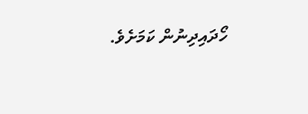ހޯދައިދިނުން ކަމަށެވެ.